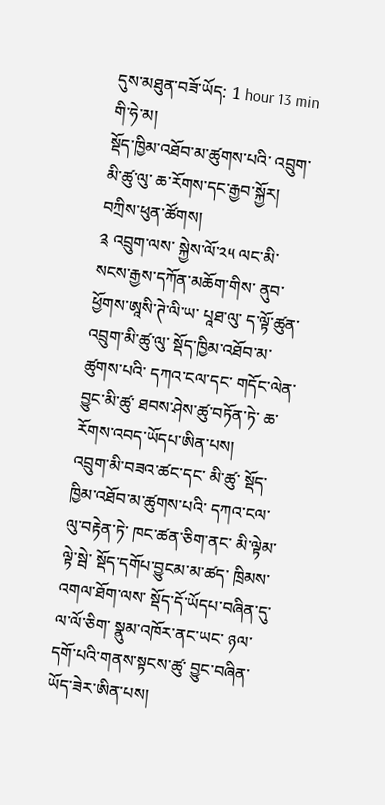དུས་མཐུན་བཟོ་ཡོད: 1 hour 13 min གི་ཧེ་མ།
སྡོད་ཁྱིམ་འཐོབ་མ་ཚུགས་པའི་ འབྲུག་མི་ཚུ་ལུ་ ཆ་རོགས་དང་རྒྱབ་སྐྱོར།
བཀྲིས་ཕུན་ཚོགས།
༉ འབྲུག་ལས་ སྐྱེས་ལོ་༢༥ ལང་མི་ སངས་རྒྱས་དཀོན་མཆོག་གིས་ ནུབ་ཕྱོགས་ཨཱསི་ཊེ་ལི་ཡ་ པཱཐ་ལུ་ ད་ལྟོ་ཚུན་ འབྲུག་མི་ཚུ་ལུ་ སྡོད་ཁྱིམ་འཐོབ་མ་ཚུགས་པའི་ དཀའ་ངལ་དང་ གདོང་ལེན་བྱུང་མི་ཚུ་ ཐབས་ཤེས་ཚུ་བཏོན་ཏེ་ ཆ་རོགས་འབད་ཡོདཔ་ཨིན་པས།
འབྲུག་མི་བཟའ་ཚང་དང་ མི་ཚུ་ སྡོད་ཁྱིམ་འཐོབ་མ་ཚུགས་པའི་ དཀའ་ངལ་ལུ་བརྟེན་ཏེ་ ཁང་ཚན་ཅིག་ནང་ མི་ལྟེམ་ལྟེ་སྦེ་ སྡོད་དགོཔ་བྱུངམ་མ་ཚད་ ཁྲིམས་འགལ་ཐོག་ལས་ སྡོད་དོ་ཡོདཔ་བཞིན་དུ་ ལ་ལོ་ཅིག་ སྣུམ་འཁོར་ནང་ཡང་ ཉལ་དགོ་པའི་གནས་སྟངས་ཚུ་ བྱུང་བཞིན་ཡོད་ཟེར་ཨིན་པས།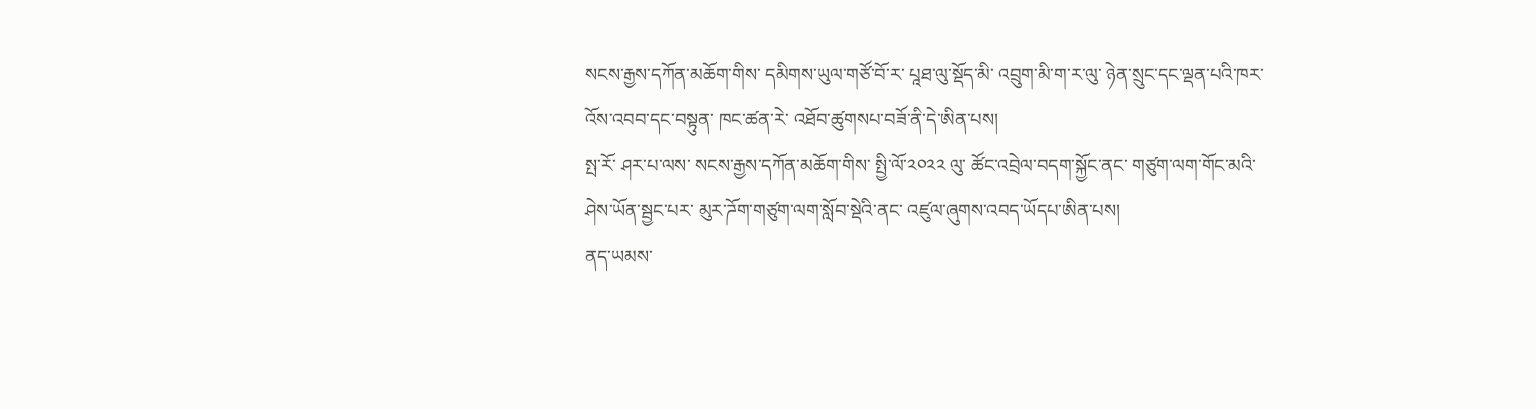སངས་རྒྱས་དཀོན་མཆོག་གིས་ དམིགས་ཡུལ་གཙོ་བོ་ར་ པཱཐ་ལུ་སྡོད་མི་ འབྲུག་མི་ག་ར་ལུ་ ཉེན་སྲུང་དང་ལྡན་པའི་ཁར་ འོས་འབབ་དང་བསྟུན་ ཁང་ཚན་རེ་ འཐོབ་ཚུགསཔ་བཟོ་ནི་དེ་ཨིན་པས།
སྤ་རོ་ ཤར་པ་ལས་ སངས་རྒྱས་དཀོན་མཆོག་གིས་ སྤྱི་ལོ་༢༠༢༢ ལུ་ ཚོང་འབྲེལ་བདག་སྐྱོང་ནང་ གཙུག་ལག་གོང་མའི་ཤེས་ཡོན་སྦྱང་པར་ མུར་ཌོག་གཙུག་ལག་སློབ་སྡེའི་ནང་ འཛུལ་ཞུགས་འབད་ཡོདཔ་ཨིན་པས།
ནད་ཡམས་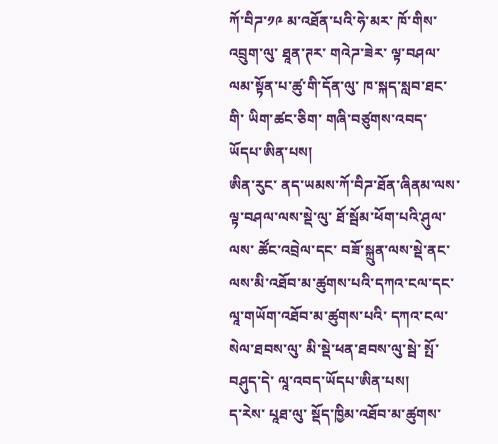ཀོ་བིཌ་༡༩ མ་འཐོན་པའི་ཧེ་མར་ ཁོ་གིས་ འབྲུག་ལུ་ ཐཱན་ཊར་ གའེཌ་ཟེར་ ལྟ་བཤལ་ལམ་སྟོན་པ་ཚུ་གི་དོན་ལུ་ ཁ་སྐད་སླབ་ཐང་གི་ ཡིག་ཚང་ཅིག་ གཞི་བཙུགས་འབད་ཡོདཔ་ཨིན་པས།
ཨིན་རུང་ ནད་ཡམས་ཀོ་བིཌ་ཐོན་ཞིནམ་ལས་ ལྟ་བཤལ་ལས་སྡེ་ལུ་ ཐོ་སྦོམ་ཕོག་པའི་ཤུལ་ལས་ ཚོང་འབྲེལ་དང་ བཟོ་སྐྲུན་ལས་སྡེ་ནང་ ལས་མི་འཐོབ་མ་ཚུགས་པའི་དཀའ་ངལ་དང་ ལཱ་གཡོག་འཐོབ་མ་ཚུགས་པའི་ དཀའ་ངལ་སེལ་ཐབས་ལུ་ མི་སྡེ་ཕན་ཐབས་ལུ་སྦེ་ སྤོ་བཤུད་དེ་ ལཱ་འབད་ཡོདཔ་ཨིན་པས།
ད་རེས་ པཱཐ་ལུ་ སྡོད་ཁྱིམ་འཐོབ་མ་ཚུགས་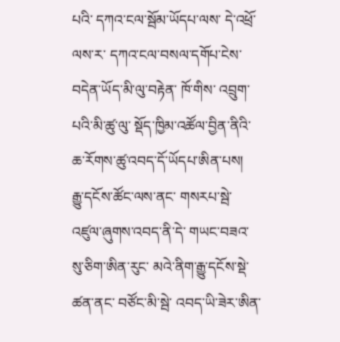པའི་ དཀའ་ངལ་སྦོམ་ཡོདཔ་ལས་ དེ་འཕྲོ་ལས་ར་ དཀའ་ངལ་བསལ་དགོཔ་ངེས་བདེན་ཡོད་མི་ལུ་བརྟེན་ ཁོ་གིས་ འབྲུག་པའི་མི་ཚུ་ལུ་ སྡོད་ཁྱིམ་འཚོལ་བྱིན་ནིའི་ ཆ་རོགས་ཚུ་འབད་དོ་ཡོདཔ་ཨིན་པས།
རྒྱུ་དངོས་ཚོང་ལས་ནང་ གསརཔ་སྦེ་འཛུལ་ཞུགས་འབད་ནི་དེ་ གཡང་བཟའ་སུ་ཅིག་ཨིན་རུང་ མའེ་ནིག་རྒྱུ་དངོས་སྡེ་ཚན་ནང་ བཙོང་མི་སྦེ་ འབད་ཡི་ཟེར་ཨིན་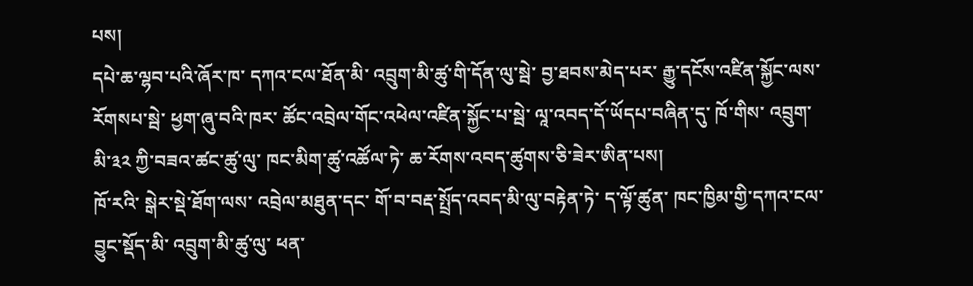པས།
དཔེ་ཆ་ལྷབ་པའི་ཞོར་ཁ་ དཀའ་ངལ་ཐོན་མི་ འབྲུག་མི་ཚུ་གི་དོན་ལུ་སྦེ་ བྱ་ཐབས་མེད་པར་ རྒྱུ་དངོས་འཛིན་སྐྱོང་ལས་རོགསཔ་སྦེ་ ཕྱག་ཞུ་བའི་ཁར་ ཚོང་འབྲེལ་གོང་འཕེལ་འཛིན་སྐྱོང་པ་སྦེ་ ལཱ་འབད་དོ་ཡོདཔ་བཞིན་དུ་ ཁོ་གིས་ འབྲུག་མི་༣༢ ཀྱི་བཟའ་ཚང་ཚུ་ལུ་ ཁང་མིག་ཚུ་འཚོལ་ཏེ་ ཆ་རོགས་འབད་ཚུགས་ཅི་ཟེར་ཨིན་པས།
ཁོ་རའི་ སྒེར་སྡེ་ཐོག་ལས་ འབྲེལ་མཐུན་དང་ གོ་བ་བརྡ་སྤྲོད་འབད་མི་ལུ་བརྟེན་ཏེ་ ད་ལྟོ་ཚུན་ ཁང་ཁྱིམ་གྱི་དཀའ་ངལ་བྱུང་སྡོད་མི་ འབྲུག་མི་ཚུ་ལུ་ ཕན་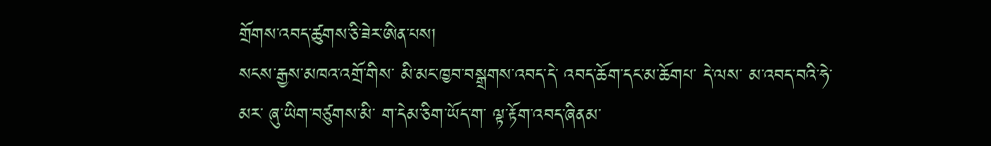གྲོགས་འབད་ཚུགས་ཅི་ཟེར་ཨིན་པས།
སངས་རྒྱས་མཁའ་འགྲོ་གིས་ མི་མང་ཁྱབ་བསྒྲགས་འབད་དེ་ འབད་ཆོག་དང་མ་ཆོགཔ་ དེ་ལས་ མ་འབད་བའི་ཧེ་མར་ ཞུ་ཡིག་བཙུགས་མི་ ག་དེམ་ཅིག་ཡོད་ག་ ལྟ་རྟོག་འབད་ཞིནམ་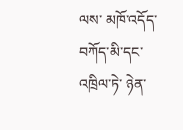ལས་ མཁོ་འདོད་བཀོད་མི་དང་འཁྲིལ་ཏེ་ ཉེན་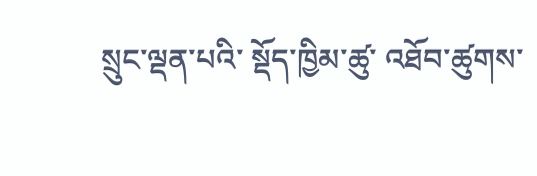སྲུང་ལྡན་པའི་ སྡོད་ཁྱིམ་ཚུ་ འཐོབ་ཚུགས་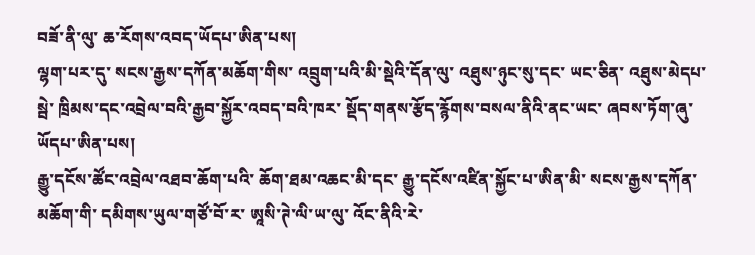བཟོ་ནི་ལུ་ ཆ་རོགས་འབད་ཡོདཔ་ཨིན་པས།
ལྷག་པར་དུ་ སངས་རྒྱས་དཀོན་མཆོག་གིས་ འབྲུག་པའི་མི་སྡེའི་དོན་ལུ་ འཐུས་ཉུང་སུ་དང་ ཡང་ཅིན་ འཐུས་མེདཔ་སྦེ་ ཁྲིམས་དང་འབྲེལ་བའི་རྒྱབ་སྐྱོར་འབད་བའི་ཁར་ སྡོད་གནས་རྩོད་རྙོགས་བསལ་ནིའི་ནང་ཡང་ ཞབས་ཏོག་ཞུ་ཡོདཔ་ཨིན་པས།
རྒྱུ་དངོས་ཚོང་འབྲེལ་འཐབ་ཆོག་པའི་ ཆོག་ཐམ་འཆང་མི་དང་ རྒྱུ་དངོས་འཛིན་སྐྱོང་པ་ཨིན་མི་ སངས་རྒྱས་དཀོན་མཆོག་གི་ དམིགས་ཡུལ་གཙོ་བོ་ར་ ཨཱསི་ཊེ་ལི་ཡ་ལུ་ འོང་ནིའི་རེ་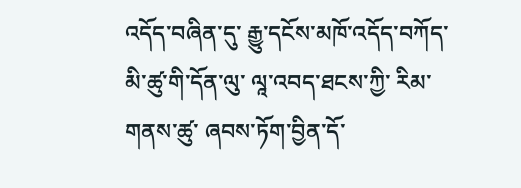འདོད་བཞིན་དུ་ རྒྱུ་དངོས་མཁོ་འདོད་བཀོད་མི་ཚུ་གི་དོན་ལུ་ ལཱ་འབད་ཐངས་ཀྱི་ རིམ་གནས་ཚུ་ ཞབས་ཏོག་བྱིན་དོ་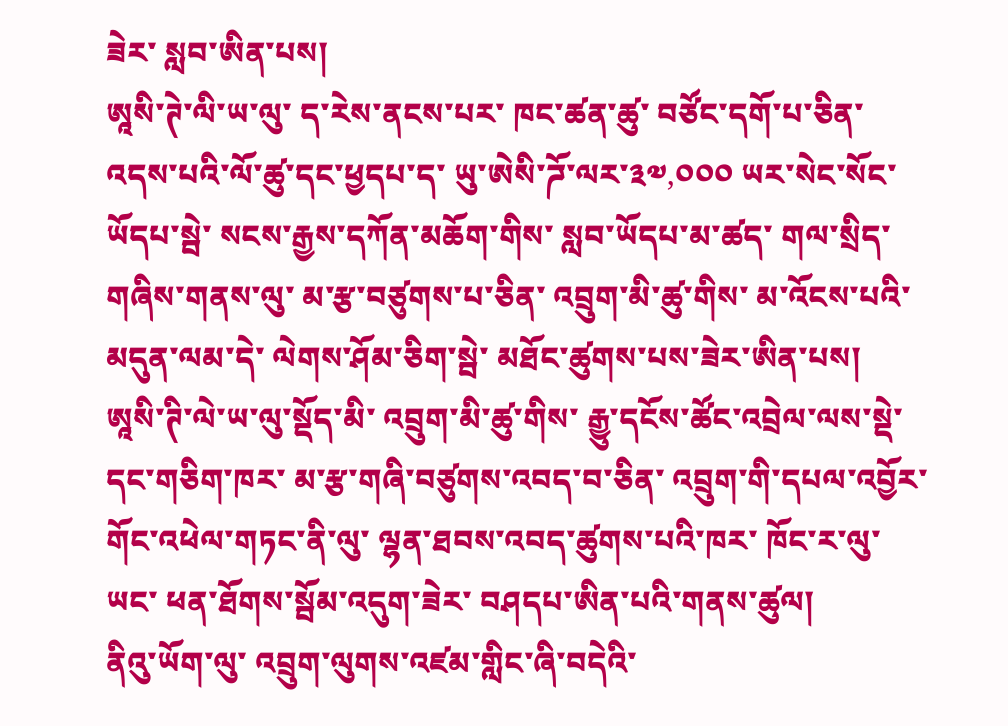ཟེར་ སླབ་ཨིན་པས།
ཨཱསི་ཊེ་ལི་ཡ་ལུ་ ད་རེས་ནངས་པར་ ཁང་ཚན་ཚུ་ བཙོང་དགོ་པ་ཅིན་ འདས་པའི་ལོ་ཚུ་དང་ཕྱདཔ་ད་ ཡུ་ཨེསི་ཌོ་ལར་༣༧,༠༠༠ ཡར་སེང་སོང་ཡོདཔ་སྦེ་ སངས་རྒྱས་དཀོན་མཆོག་གིས་ སླབ་ཡོདཔ་མ་ཚད་ གལ་སྲིད་ གཞིས་གནས་ལུ་ མ་རྩ་བཙུགས་པ་ཅིན་ འབྲུག་མི་ཚུ་གིས་ མ་འོངས་པའི་མདུན་ལམ་དེ་ ལེགས་ཤོམ་ཅིག་སྦེ་ མཐོང་ཚུགས་པས་ཟེར་ཨིན་པས།
ཨཱསི་ཊི་ལེ་ཡ་ལུ་སྡོད་མི་ འབྲུག་མི་ཚུ་གིས་ རྒྱུ་དངོས་ཚོང་འབྲེལ་ལས་སྡེ་དང་གཅིག་ཁར་ མ་རྩ་གཞི་བཙུགས་འབད་བ་ཅིན་ འབྲུག་གི་དཔལ་འབྱོར་གོང་འཕེལ་གཏང་ནི་ལུ་ ལྷན་ཐབས་འབད་ཚུགས་པའི་ཁར་ ཁོང་ར་ལུ་ཡང་ ཕན་ཐོགས་སྦོམ་འདུག་ཟེར་ བཤདཔ་ཨིན་པའི་གནས་ཚུལ།
ནིའུ་ཡོག་ལུ་ འབྲུག་ལུགས་འཛམ་གླིང་ཞི་བདེའི་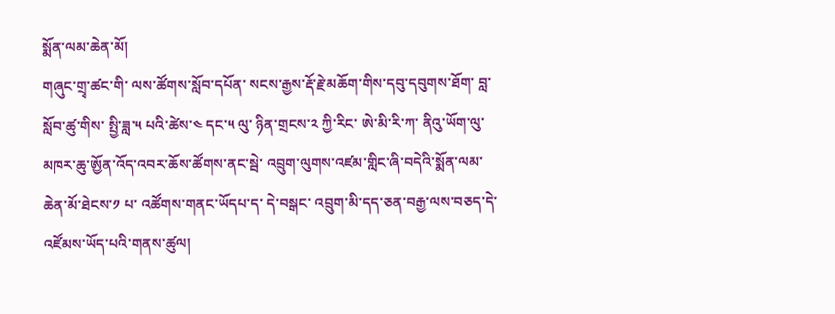སྨོན་ལམ་ཆེན་མོ།
གཞུང་གྲྭ་ཚང་གི་ ལས་ཚོགས་སློབ་དཔོན་ སངས་རྒྱས་རྡོ་རྗེ་མཆོག་གིས་དབུ་དབུགས་ཐོག་ བླ་སློབ་ཚུ་གིས་ སྤྱི་ཟླ་༥ པའི་ཚེས་༤ དང་༥ ལུ་ ཉིན་གྲངས་༢ ཀྱི་རིང་ ཨེ་མི་རི་ཀ་ ནིའུ་ཡོག་ལུ་ མཁར་ཆུ་ཨྱོན་འོད་འབར་ཆོས་ཚོགས་ནང་སྦེ་ འབྲུག་ལུགས་འཛམ་གླིང་ཞི་བདེའི་སྨོན་ལམ་ཆེན་མོ་ཐེངས་༡ པ་ འཚོགས་གནང་ཡོདཔ་ད་ དེ་བསྒང་ འབྲུག་མི་དད་ཅན་བརྒྱ་ལས་བཅད་དེ་ འཛོམས་ཡོད་པའི་གནས་ཚུལ།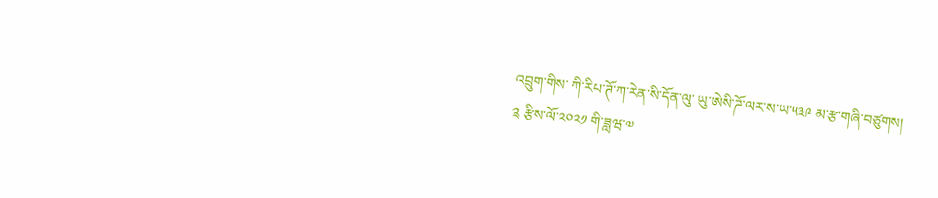འབྲུག་གིས་ ཀི་རིཔ་ཊོ་ཀ་རེན་སི་དོན་ལུ་ ཡུ་ཨེསི་ཌོ་ལར་ས་ཡ་༥༣༩ མ་རྩ་གཞི་བཙུགས།
༉ རྩིས་ལོ་༢༠༢༡ གི་ཟླཝ་༧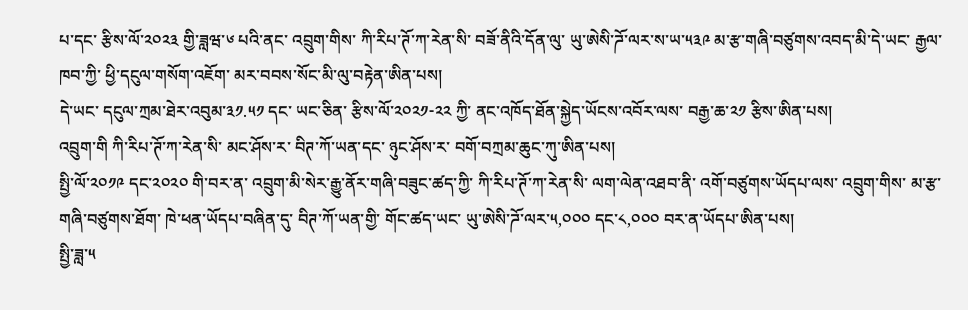པ་དང་ རྩིས་ལོ་༢༠༢༣ གྱི་ཟླཝ་༦ པའི་ནང་ འབྲུག་གིས་ ཀི་རིཔ་ཊོ་ཀ་རེན་སི་ བཟོ་ནིའི་དོན་ལུ་ ཡུ་ཨེསི་ཌོ་ལར་ས་ཡ་༥༣༩ མ་རྩ་གཞི་བཙུགས་འབད་མི་དེ་ཡང་ རྒྱལ་ཁབ་ཀྱི་ ཕྱི་དངུལ་གསོག་འཇོག་ མར་བབས་སོང་མི་ལུ་བརྟེན་ཨིན་པས།
དེ་ཡང་ དངུལ་ཀྲམ་ཐེར་འབུམ་༣༡.༥༡ དང་ ཡང་ཅིན་ རྩིས་ལོ་༢༠༢༡-༢༢ ཀྱི་ ནང་འཁོད་ཐོན་སྐྱེད་ཡོངས་འབོར་ལས་ བརྒྱ་ཆ་༢༡ རྩིས་ཨིན་པས།
འབྲུག་གི ཀི་རིཔ་ཊོ་ཀ་རེན་སི་ མང་ཤོས་ར་ བིཊ་ཀོ་ཡན་དང་ ཉུང་ཤོས་ར་ བགོ་བཀྲམ་ཆུང་ཀུ་ཨིན་པས།
སྤྱི་ལོ་༢༠༡༩ དང་༢༠༢༠ གི་བར་ན་ འབྲུག་མི་སེར་རྒྱུ་ནོར་གཞི་བཟུང་ཚད་ཀྱི་ ཀི་རིཔ་ཊོ་ཀ་རེན་སི་ ལག་ལེན་འཐབ་ནི་ འགོ་བཙུགས་ཡོདཔ་ལས་ འབྲུག་གིས་ མ་རྩ་གཞི་བཙུགས་ཐོག་ ཁེ་ཕན་ཡོདཔ་བཞིན་དུ་ བིཊ་ཀོ་ཡན་གྱི་ གོང་ཚད་ཡང་ ཡུ་ཨེསི་ཌོ་ལར་༥,༠༠༠ དང་༨,༠༠༠ བར་ན་ཡོདཔ་ཨིན་པས།
སྤྱི་ཟླ་༥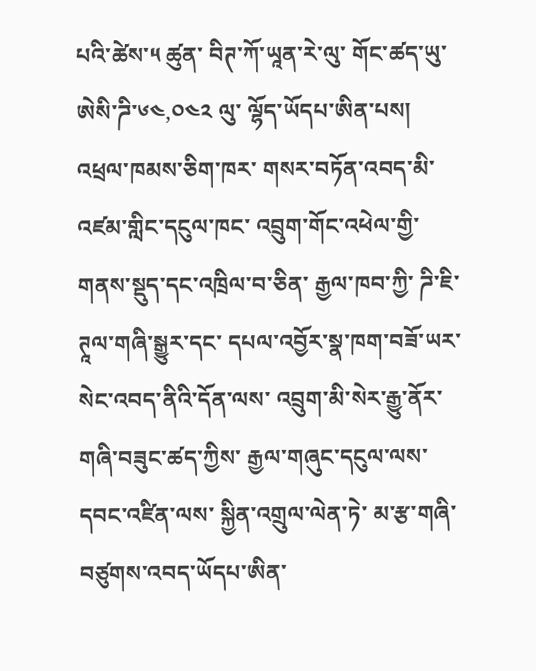པའི་ཚེས་༥ ཚུན་ བིཊ་ཀོ་ཡཱན་རེ་ལུ་ གོང་ཚད་ཡུ་ཨེསི་ཌི་༦༤,༠༤༢ ལུ་ ལྷོད་ཡོདཔ་ཨིན་པས།
འཕྲལ་ཁམས་ཅིག་ཁར་ གསར་བཏོན་འབད་མི་ འཛམ་གླིང་དངུལ་ཁང་ འབྲུག་གོང་འཕེལ་གྱི་གནས་སྡུད་དང་འཁྲིལ་བ་ཅིན་ རྒྱལ་ཁབ་ཀྱི་ ཌི་ཇི་ཊཱལ་གཞི་སྒྱུར་དང་ དཔལ་འབྱོར་སྣ་ཁག་བཟོ་ཡར་སེང་འབད་ནིའི་དོན་ལས་ འབྲུག་མི་སེར་རྒྱུ་ནོར་གཞི་བཟུང་ཚད་ཀྱིས་ རྒྱལ་གཞུང་དངུལ་ལས་དབང་འཛིན་ལས་ སྐྱིན་འགྲུལ་ལེན་ཏེ་ མ་རྩ་གཞི་བཙུགས་འབད་ཡོདཔ་ཨིན་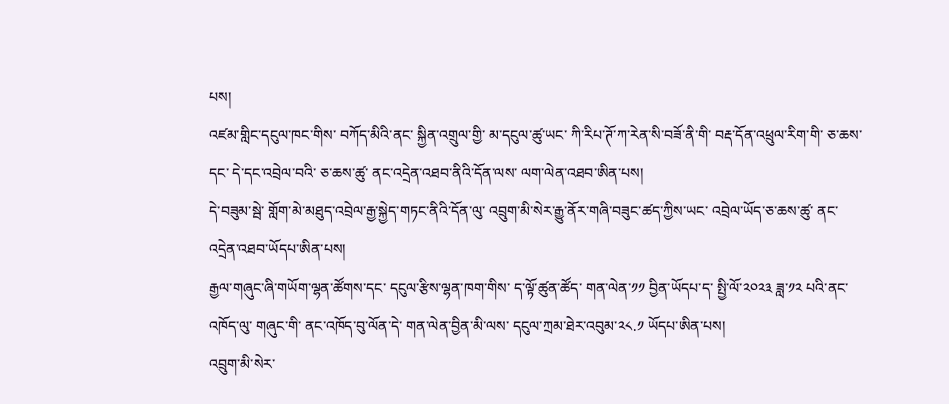པས།
འཛམ་གླིང་དངུལ་ཁང་གིས་ བཀོད་མིའི་ནང་ སྐྱིན་འགྲུལ་གྱི་ མ་དངུལ་ཚུ་ཡང་ ཀི་རིཔ་ཊོ་ཀ་རེན་སི་བཟོ་ནི་གི་ བརྡ་དོན་འཕྲུལ་རིག་གི་ ཅ་ཆས་དང་ དེ་དང་འབྲེལ་བའི་ ཅ་ཆས་ཚུ་ ནང་འདྲེན་འཐབ་ནིའི་དོན་ལས་ ལག་ལེན་འཐབ་ཨིན་པས།
དེ་བཟུམ་སྦེ་ གློག་མེ་མཐུད་འབྲེལ་རྒྱ་སྐྱེད་གཏང་ནིའི་དོན་ལུ་ འབྲུག་མི་སེར་རྒྱུ་ནོར་གཞི་བཟུང་ཚད་ཀྱིས་ཡང་ འབྲེལ་ཡོད་ཅ་ཆས་ཚུ་ ནང་འདྲེན་འཐབ་ཡོདཔ་ཨིན་པས།
རྒྱལ་གཞུང་ཞི་གཡོག་ལྷན་ཚོགས་དང་ དངུལ་རྩིས་ལྷན་ཁག་གིས་ ད་ལྟོ་ཚུན་ཚོད་ གན་ལེན་༡༡ བྱིན་ཡོདཔ་ད་ སྤྱི་ལོ་༢༠༢༣ ཟླ་༡༢ པའི་ནང་འཁོད་ལུ་ གཞུང་གི་ ནང་འཁོད་བུ་ལོན་དེ་ གན་ལེན་བྱིན་མི་ལས་ དངུལ་ཀྲམ་ཐེར་འབུམ་༢༨.༡ ཡོདཔ་ཨིན་པས།
འབྲུག་མི་སེར་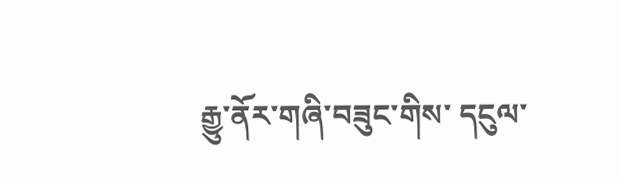རྒྱུ་ནོར་གཞི་བཟུང་གིས་ དངུལ་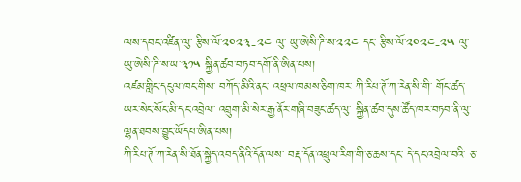ལས་དབང་འཛིན་ལུ་ རྩིས་ལོ་༢༠༢༣-༢༤ ལུ་ ཡུ་ཨེསི་ཌི་ས་༢༢༤ དང་ རྩིས་ལོ་༢༠༢༤-༢༥ ལུ་ ཡུ་ཨེསི་ཌི་ས་ཡ་༣༡༥ སྐྱིན་ཚབ་བཏབ་དགོ་ནི་ཨིན་པས།
འཛམ་གླིང་དངུལ་ཁང་གིས་ བཀོད་མིའི་ནང་ འཕྲལ་ཁམས་ཅིག་ཁར་ ཀི་རིཔ་ཊོ་ཀ་རེན་སི་གི་ གོང་ཚད་ཡར་སེང་སོང་མི་དང་འབྲེལ་ འབྲུག་མི་སེར་རྒྱ་ནོར་གཞི་བཟུང་ཚད་ལུ་ སྐྱིན་ཚབ་དུས་ཚོད་ཁར་བཏབ་ནི་ལུ་ ལྷན་ཐབས་བྱུང་ཡོདཔ་ཨིན་པས།
ཀི་རིཔ་ཊོ་ཀ་རེན་སི་ཐོན་སྐྱེད་འབད་ནིའི་དོན་ལས་ བརྡ་དོན་འཕྲུལ་རིག་གི་ཅ་ཆས་དང་ དེ་དང་འབྲེལ་བའི་ ཅ་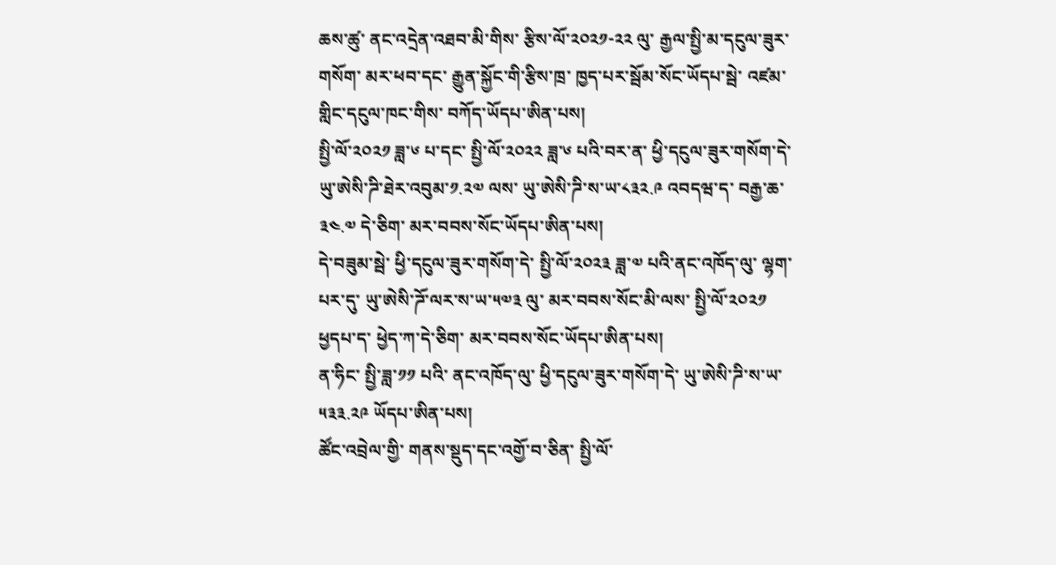ཆས་ཚུ་ ནང་འདྲེན་འཐབ་མི་གིས་ རྩིས་ལོ་༢༠༢༡-༢༢ ལུ་ རྒྱལ་སྤྱི་མ་དངུལ་ཟུར་གསོག་ མར་ཕབ་དང་ རྒྱུན་སྐྱོང་གི་རྩིས་ཁྲ་ ཁྱད་པར་སྦོམ་སོང་ཡོདཔ་སྦེ་ འཛམ་གླིང་དངུལ་ཁང་གིས་ བཀོད་ཡོདཔ་ཨིན་པས།
སྤྱི་ལོ་༢༠༢༡ ཟླ་༦ པ་དང་ སྤྱི་ལོ་༢༠༢༢ ཟླ་༦ པའི་བར་ན་ ཕྱི་དངུལ་ཟུར་གསོག་དེ་ ཡུ་ཨེསི་ཌི་ཐེར་འབུམ་༡.༢༧ ལས་ ཡུ་ཨེསི་ཌི་ས་ཡ་༨༣༢.༩ འབདཝ་ད་ བརྒྱ་ཆ་༣༤.༧ དེ་ཅིག་ མར་བབས་སོང་ཡོདཔ་ཨིན་པས།
དེ་བཟུམ་སྦེ་ ཕྱི་དངུལ་ཟུར་གསོག་དེ་ སྤྱི་ལོ་༢༠༢༣ ཟླ་༧ པའི་ནང་འཁོད་ལུ་ ལྷག་པར་དུ་ ཡུ་ཨེསི་ཌོ་ལར་ས་ཡ་༥༧༣ ལུ་ མར་བབས་སོང་མི་ལས་ སྤྱི་ལོ་༢༠༢༡ ཕྱདཔ་ད་ ཕྱེད་ཀ་དེ་ཅིག་ མར་བབས་སོང་ཡོདཔ་ཨིན་པས།
ན་ཧིང་ སྤྱི་ཟླ་༡༡ པའི་ ནང་འཁོད་ལུ་ ཕྱི་དངུལ་ཟུར་གསོག་དེ་ ཡུ་ཨེསི་ཌི་ས་ཡ་༥༣༣.༢༩ ཡོདཔ་ཨིན་པས།
ཚོང་འབྲེལ་གྱི་ གནས་སྡུད་དང་འགྱོ་བ་ཅིན་ སྤྱི་ལོ་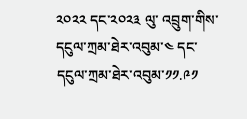༢༠༢༢ དང་༢༠༢༣ ལུ་ འབྲུག་གིས་ དངུལ་ཀྲམ་ཐེར་འབུམ་༤ དང་ དངུལ་ཀྲམ་ཐེར་འབུམ་༡༡.༩༡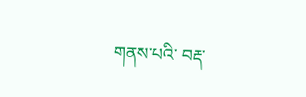གནས་པའི་ བརྡ་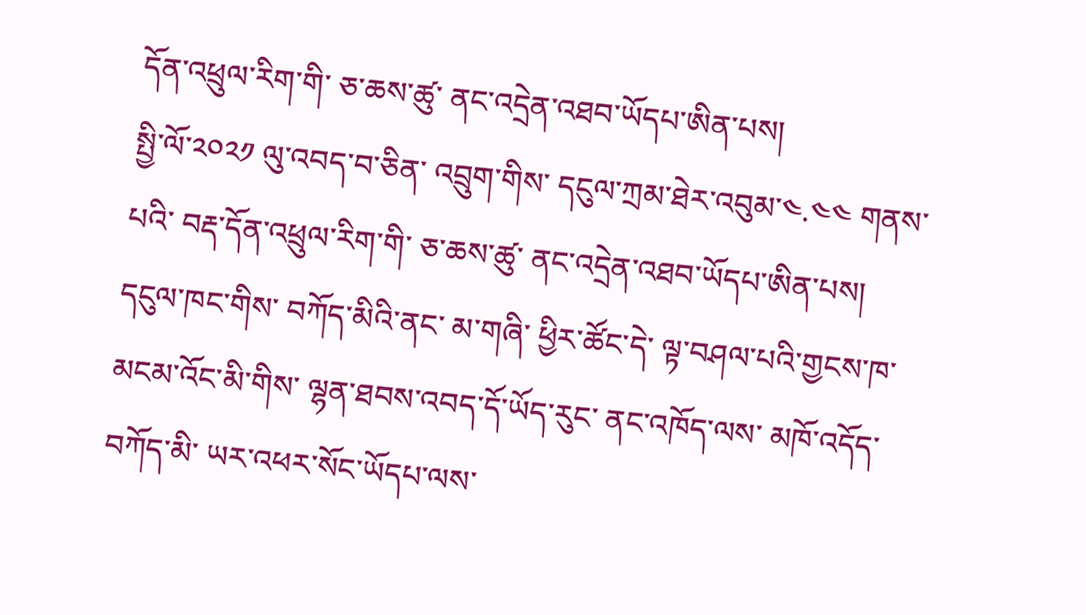དོན་འཕྲུལ་རིག་གི་ ཅ་ཆས་ཚུ་ ནང་འདྲེན་འཐབ་ཡོདཔ་ཨིན་པས།
སྤྱི་ལོ་༢༠༢༡ ལུ་འབད་བ་ཅིན་ འབྲུག་གིས་ དངུལ་ཀྲམ་ཐེར་འབུམ་༤.༤༤ གནས་པའི་ བརྡ་དོན་འཕྲུལ་རིག་གི་ ཅ་ཆས་ཚུ་ ནང་འདྲེན་འཐབ་ཡོདཔ་ཨིན་པས།
དངུལ་ཁང་གིས་ བཀོད་མིའི་ནང་ མ་གཞི་ ཕྱིར་ཚོང་དེ་ ལྟ་བཤལ་པའི་གྱངས་ཁ་མངམ་འོང་མི་གིས་ ལྷན་ཐབས་འབད་དོ་ཡོད་རུང་ ནང་འཁོད་ལས་ མཁོ་འདོད་བཀོད་མི་ ཡར་འཕར་སོང་ཡོདཔ་ལས་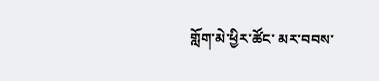གློག་མེ་ཕྱིར་ཚོང་ མར་བབས་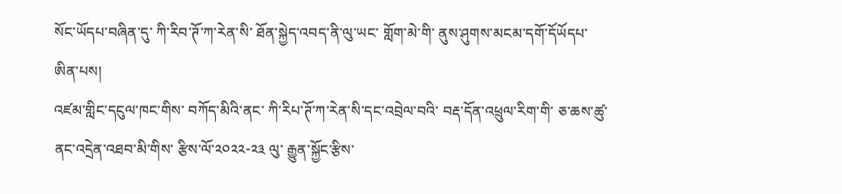སོང་ཡོདཔ་བཞིན་དུ་ ཀི་རིབ་ཊོ་ཀ་རེན་སི་ ཐོན་སྐྱེད་འབད་ནི་ལུ་ཡང་ གློག་མེ་གི་ ནུས་ཤུགས་མངམ་དགོ་དོཡོདཔ་ཨིན་པས།
འཛམ་གླིང་དངུལ་ཁང་གིས་ བཀོད་མིའི་ནང་ ཀི་རིཔ་ཊོ་ཀ་རེན་སི་དང་འབྲེལ་བའི་ བརྡ་དོན་འཕྲུལ་རིག་གི་ ཅ་ཆས་ཚུ་ ནང་འདྲེན་འཐབ་མི་གིས་ རྩིས་ལོ་༢༠༢༢-༢༣ ལུ་ རྒྱུན་སྐྱོང་རྩིས་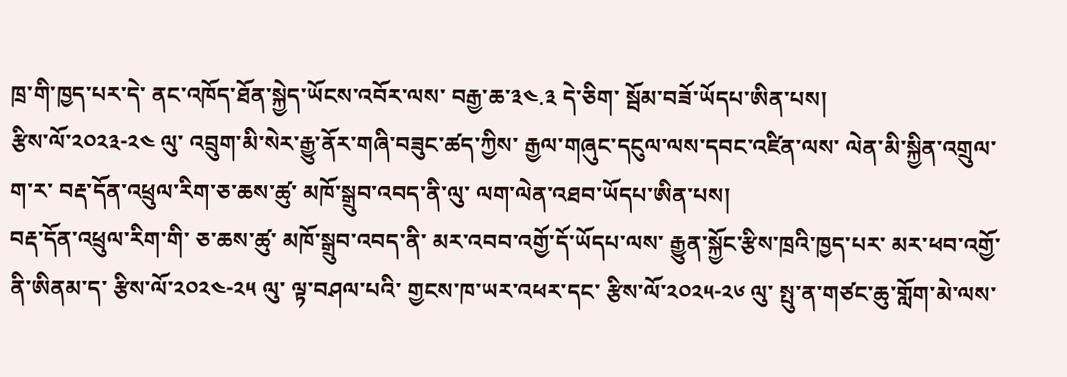ཁྲ་གི་ཁྱད་པར་དེ་ ནང་འཁོད་ཐོན་སྐྱེད་ཡོངས་འབོར་ལས་ བརྒྱ་ཆ་༣༤.༣ དེ་ཅིག་ སྦོམ་བཟོ་ཡོདཔ་ཨིན་པས།
རྩིས་ལོ་༢༠༢༣-༢༤ ལུ་ འབྲུག་མི་སེར་རྒྱུ་ནོར་གཞི་བཟུང་ཚད་ཀྱིས་ རྒྱལ་གཞུང་དངུལ་ལས་དབང་འཛིན་ལས་ ལེན་མི་སྐྱིན་འགྲུལ་ག་ར་ བརྡ་དོན་འཕྲུལ་རིག་ཅ་ཆས་ཚུ་ མཁོ་སྒྲུབ་འབད་ནི་ལུ་ ལག་ལེན་འཐབ་ཡོདཔ་ཨིན་པས།
བརྡ་དོན་འཕྲུལ་རིག་གི་ ཅ་ཆས་ཚུ་ མཁོ་སྒྲུབ་འབད་ནི་ མར་འབབ་འགྱོ་དོ་ཡོདཔ་ལས་ རྒྱུན་སྐྱོང་རྩིས་ཁྲའི་ཁྱད་པར་ མར་ཕབ་འགྱོ་ནི་ཨིནམ་ད་ རྩིས་ལོ་༢༠༢༤-༢༥ ལུ་ ལྟ་བཤལ་པའི་ གྱངས་ཁ་ཡར་འཕར་དང་ རྩིས་ལོ་༢༠༢༥-༢༦ ལུ་ སྤུ་ན་གཙང་ཆུ་གློག་མེ་ལས་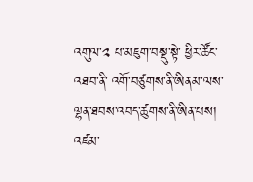འགུལ་༢ པ་མཇུག་བསྡུ་སྟེ་ ཕྱིར་ཚོང་འཐབ་ནི་ འགོ་བཙུགས་ནི་ཨིནམ་ལས་ ལྷན་ཐབས་འབད་ཚུགས་ནི་ཨིན་པས།
འཛམ་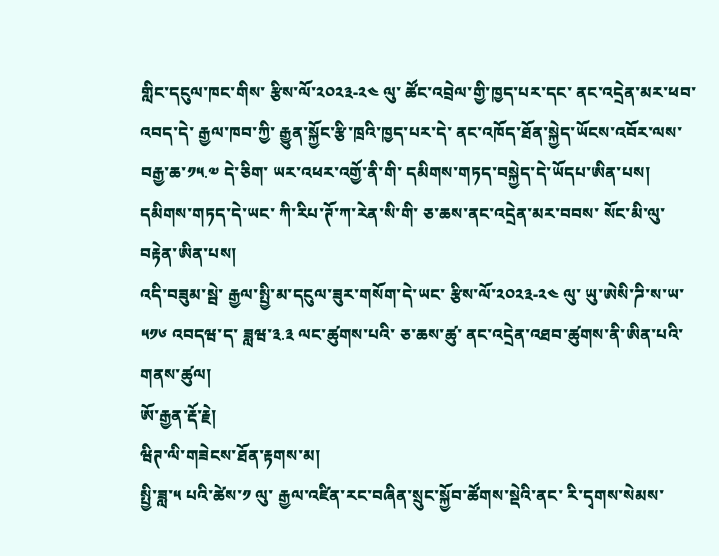གླིང་དངུལ་ཁང་གིས་ རྩིས་ལོ་༢༠༢༣-༢༤ ལུ་ ཚོང་འབྲེལ་གྱི་ཁྱད་པར་དང་ ནང་འདྲེན་མར་ཕབ་འབད་དེ་ རྒྱལ་ཁབ་ཀྱི་ རྒྱུན་སྐྱོང་རྩི་ཁྲའི་ཁྱད་པར་དེ་ ནང་འཁོད་ཐོན་སྐྱེད་ཡོངས་འབོར་ལས་ བརྒྱ་ཆ་༡༥.༧ དེ་ཅིག་ ཡར་འཕར་འགྱོ་ནི་གི་ དམིགས་གཏད་བསྐྱེད་དེ་ཡོདཔ་ཨིན་པས།
དམིགས་གཏད་དེ་ཡང་ ཀི་རིཔ་ཊོ་ཀ་རེན་སི་གི་ ཅ་ཆས་ནང་འདྲེན་མར་བབས་ སོང་མི་ལུ་བརྟེན་ཨིན་པས།
འདི་བཟུམ་སྦེ་ རྒྱལ་སྤྱི་མ་དངུལ་ཟུར་གསོག་དེ་ཡང་ རྩིས་ལོ་༢༠༢༣-༢༤ ལུ་ ཡུ་ཨེསི་ཌི་ས་ཡ་༥༡༦ འབདཝ་ད་ ཟླཝ་༣.༣ ལང་ཚུགས་པའི་ ཅ་ཆས་ཚུ་ ནང་འདྲེན་འཐབ་ཚུགས་ནི་ཨིན་པའི་གནས་ཚུལ།
ཨོ་རྒྱན་རྡོ་རྗེ།
ཝིཊ་ལི་གཟེངས་ཐོན་རྟགས་མ།
སྤྱི་ཟླ་༥ པའི་ཚེས་༡ ལུ་ རྒྱལ་འཛིན་རང་བཞིན་སྲུང་སྐྱོབ་ཚོགས་སྡེའི་ནང་ རི་དྭགས་སེམས་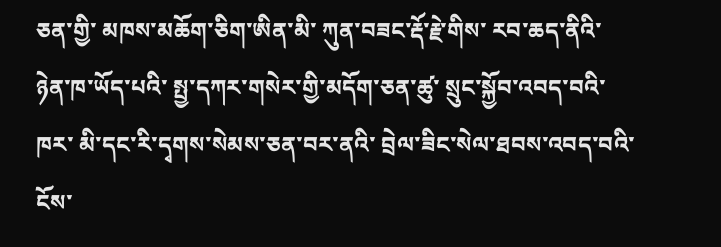ཅན་གྱི་ མཁས་མཆོག་ཅིག་ཨིན་མི་ ཀུན་བཟང་རྡོ་རྗེ་གིས་ རབ་ཆད་ནིའི་ཉེན་ཁ་ཡོད་པའི་ སྤྱ་དཀར་གསེར་གྱི་མདོག་ཅན་ཚུ་ སྲུང་སྐྱོབ་འབད་བའི་ཁར་ མི་དང་རི་དྭགས་སེམས་ཅན་བར་ནའི་ བྲེལ་ཟིང་སེལ་ཐབས་འབད་བའི་ ངོས་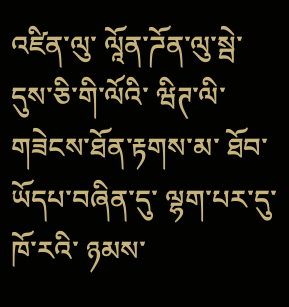འཛིན་ལུ་ ལཱོན་ཌོན་ལུ་སྦེ་ དུས་ཅི་གི་ལོའི་ ཝིཊ་ལི་གཟེངས་ཐོན་རྟགས་མ་ ཐོབ་ཡོདཔ་བཞིན་དུ་ ལྷག་པར་དུ་ ཁོ་རའི་ ཉམས་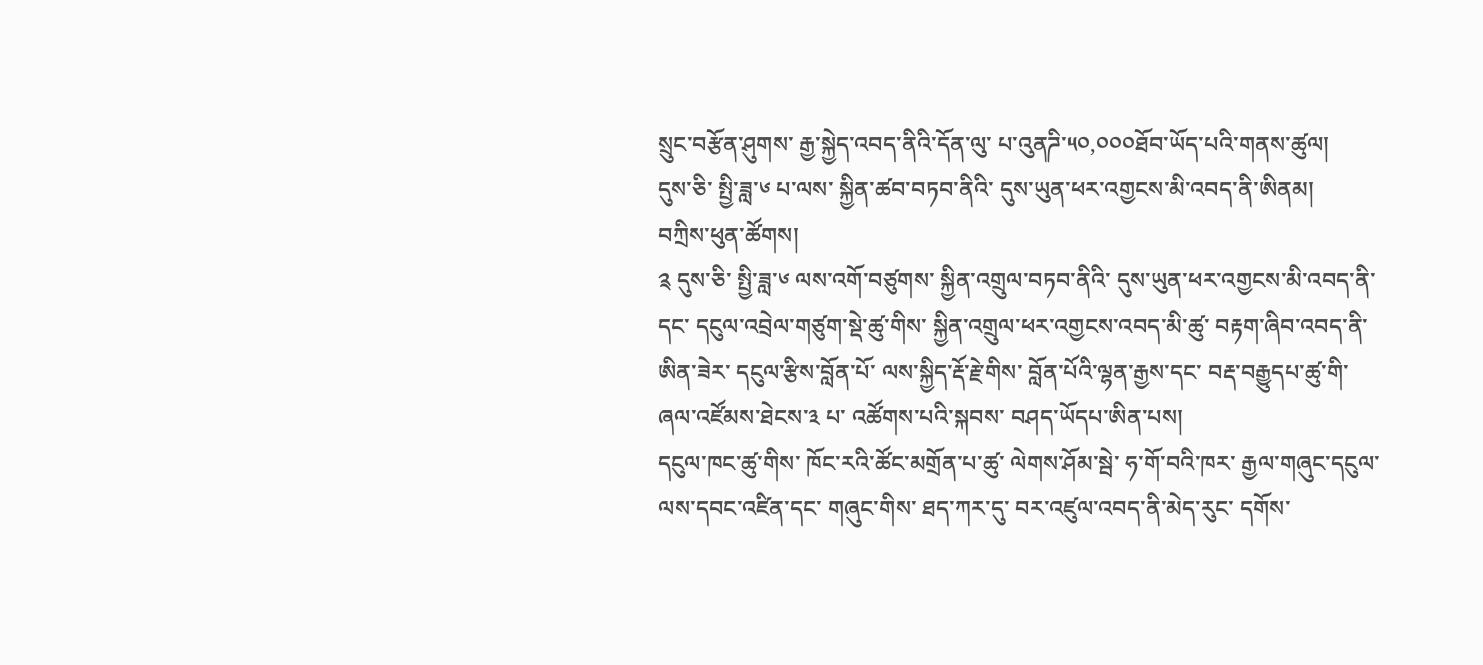སྲུང་བརྩོན་ཤུགས་ རྒྱ་སྐྱེད་འབད་ནིའི་དོན་ལུ་ པ་འུནཌི་༥༠,༠༠༠ཐོབ་ཡོད་པའི་གནས་ཚུལ།
དུས་ཅི་ སྤྱི་ཟླ་༦ པ་ལས་ སྐྱིན་ཚབ་བཏབ་ནིའི་ དུས་ཡུན་ཕར་འགྱངས་མི་འབད་ནི་ཨིནམ།
བཀྲིས་ཕུན་ཚོགས།
༉ དུས་ཅི་ སྤྱི་ཟླ་༦ ལས་འགོ་བཙུགས་ སྐྱིན་འགྲུལ་བཏབ་ནིའི་ དུས་ཡུན་ཕར་འགྱངས་མི་འབད་ནི་དང་ དངུལ་འབྲེལ་གཙུག་སྡེ་ཚུ་གིས་ སྐྱིན་འགྲུལ་ཕར་འགྱངས་འབད་མི་ཚུ་ བརྟག་ཞིབ་འབད་ནི་ཨིན་ཟེར་ དངུལ་རྩིས་བློན་པོ་ ལས་སྐྱིད་རྡོ་རྗེ་གིས་ བློན་པོའི་ལྷན་རྒྱས་དང་ བརྡ་བརྒྱུདཔ་ཚུ་གི་ ཞལ་འཛོམས་ཐེངས་༣ པ་ འཚོགས་པའི་སྐབས་ བཤད་ཡོདཔ་ཨིན་པས།
དངུལ་ཁང་ཚུ་གིས་ ཁོང་རའི་ཚོང་མགྲོན་པ་ཚུ་ ལེགས་ཤོམ་སྦེ་ ཧ་གོ་བའི་ཁར་ རྒྱལ་གཞུང་དངུལ་ལས་དབང་འཛིན་དང་ གཞུང་གིས་ ཐད་ཀར་དུ་ བར་འཛུལ་འབད་ནི་མེད་རུང་ དགོས་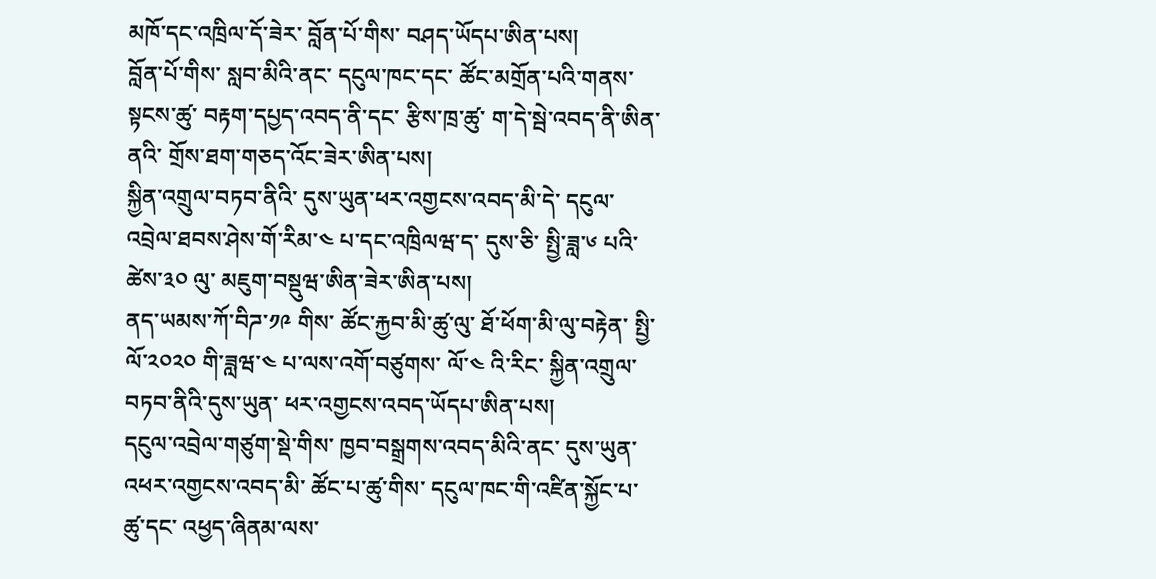མཁོ་དང་འཁྲིལ་དོ་ཟེར་ བློན་པོ་གིས་ བཤད་ཡོདཔ་ཨིན་པས།
བློན་པོ་གིས་ སླབ་མིའི་ནང་ དངུལ་ཁང་དང་ ཚོང་མགྲོན་པའི་གནས་སྟངས་ཚུ་ བརྟག་དཔྱད་འབད་ནི་དང་ རྩིས་ཁྲ་ཚུ་ ག་དེ་སྦེ་འབད་ནི་ཨིན་ནའི་ གྲོས་ཐག་གཅད་འོང་ཟེར་ཨིན་པས།
སྐྱིན་འགྲུལ་བཏབ་ནིའི་ དུས་ཡུན་ཕར་འགྱངས་འབད་མི་དེ་ དངུལ་འབྲེལ་ཐབས་ཤེས་གོ་རིམ་༤ པ་དང་འཁྲིལཝ་ད་ དུས་ཅི་ སྤྱི་ཟླ་༦ པའི་ཚེས་༣༠ ལུ་ མཇུག་བསྡུཝ་ཨིན་ཟེར་ཨིན་པས།
ནད་ཡམས་ཀོ་བིཌ་༡༩ གིས་ ཚོང་རྐྱབ་མི་ཚུ་ལུ་ ཐོ་ཕོག་མི་ལུ་བརྟེན་ སྤྱི་ལོ་༢༠༢༠ གི་ཟླཝ་༤ པ་ལས་འགོ་བཙུགས་ ལོ་༤ འི་རིང་ སྐྱིན་འགྲུལ་བཏབ་ནིའི་དུས་ཡུན་ ཕར་འགྱངས་འབད་ཡོདཔ་ཨིན་པས།
དངུལ་འབྲེལ་གཙུག་སྡེ་གིས་ ཁྱབ་བསྒྲགས་འབད་མིའི་ནང་ དུས་ཡུན་འཕར་འགྱངས་འབད་མི་ ཚོང་པ་ཚུ་གིས་ དངུལ་ཁང་གི་འཛིན་སྐྱོང་པ་ཚུ་དང་ འཕྱད་ཞིནམ་ལས་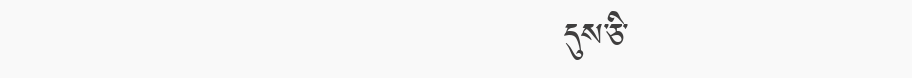དུས་ཅི་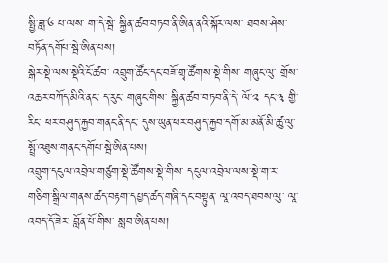སྤྱི་ཟླ་༦ པ་ལས་ ག་དེ་སྦེ་ སྐྱིན་ཚབ་བཏབ་ནི་ཨིན་ནའི་སྐོར་ལས་ ཐབས་ཤེས་བཏོན་དགོཔ་སྦེ་ཨིན་པས།
སྒེར་སྡེ་ལས་སྡེའི་ངོ་ཚབ་ འབྲུག་ཚོང་དང་བཟོ་གྲྭ་ཚོགས་སྡེ་གིས་ གཞུང་ལུ་ གྲོས་འཆར་བཀོད་མིའི་ནང་ ད་རུང་ གཞུང་གིས་ སྐྱིན་ཚབ་བཏབ་ནི་དེ་ ལོ་༢ དང་༣ གྱི་རིང་ ཕར་བཤུད་རྐྱབ་གནང་ནི་དང་ དུས་ཡུན་ཕར་བཤུད་རྐྱབ་དགོ་མ་མནོ་མི་ཚུ་ལུ་ སྤྲོ་འཐུས་གནང་དགོཔ་སྦེ་ཨིན་པས།
འབྲུག་དངུལ་འབྲེལ་གཙུག་སྡེ་ཚོགས་སྡེ་གིས་ དངུལ་འབྲེལ་ལས་སྡེ་ག་ར་ གཅིག་སྒྲིལ་གནས་ཚད་བརྟག་དཔྱད་ཚད་གཞི་དང་བསྟུན་ ལཱ་འབད་ཐབས་ལུ་ ལཱ་འབད་དོ་ཟེར་ བློན་པོ་གིས་ སླབ་ཨིན་པས།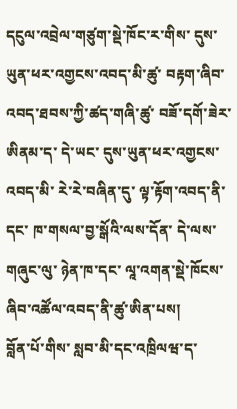དངུལ་འབྲེལ་གཙུག་སྡེ་ཁོང་ར་གིས་ དུས་ཡུན་ཕར་འགྱངས་འབད་མི་ཚུ་ བརྟག་ཞིབ་འབད་ཐབས་ཀྱི་ཚད་གཞི་ཚུ་ བཟོ་དགོ་ཟེར་ཨིནམ་ད་ དེ་ཡང་ དུས་ཡུན་ཕར་འགྱངས་འབད་མི་ རེ་རེ་བཞིན་དུ་ ལྟ་རྟོག་འབད་ནི་དང་ ཁ་གསལ་བྱ་སྒོའི་ལས་དོན་ དེ་ལས་ གཞུང་ལུ་ ཉེན་ཁ་དང་ ལཱ་འགན་སྡེ་ཁོངས་ཞིབ་འཚོལ་འབད་ནི་ཚུ་ཨིན་པས།
བློན་པོ་གིས་ སླབ་མི་དང་འཁྲིལཝ་ད་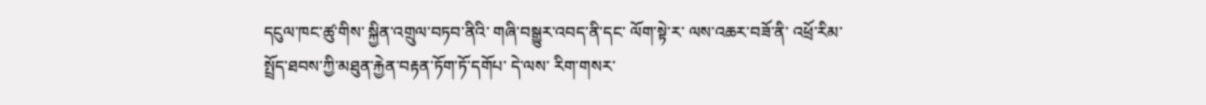དངུལ་ཁང་ཚུ་གིས་ སྐྱིན་འགྲུལ་བཏབ་ནིའི་ གཞི་བསྒྱུར་འབད་ནི་དང་ ལོག་སྟེ་ར་ ལས་འཆར་བཟོ་ནི་ འཕྲོ་རིམ་སྤྲོད་ཐབས་ཀྱི་མཐུན་རྐྱེན་བརྟན་ཏོག་ཏོ་དགོཔ་ དེ་ལས་ རིག་གསར་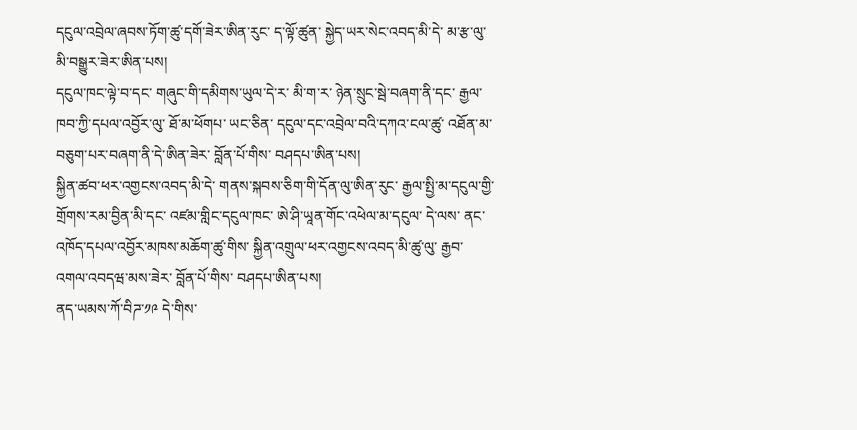དངུལ་འབྲེལ་ཞབས་ཏོག་ཚུ་དགོ་ཟེར་ཨིན་རུང་ ད་ལྟོ་ཚུན་ སྐྱེད་ཡར་སེང་འབད་མི་དེ་ མ་རྩ་ལུ་ མི་བསྒྱུར་ཟེར་ཨིན་པས།
དངུལ་ཁང་ལྟེ་བ་དང་ གཞུང་གི་དམིགས་ཡུལ་དེ་ར་ མི་ག་ར་ ཉེན་སྲུང་སྦེ་བཞག་ནི་དང་ རྒྱལ་ཁབ་ཀྱི་དཔལ་འབྱོར་ལུ་ ཐོ་མ་ཕོགཔ་ ཡང་ཅིན་ དངུལ་དང་འབྲེལ་བའི་དཀའ་ངལ་ཚུ་ འཐོན་མ་བཅུག་པར་བཞག་ནི་དེ་ཨིན་ཟེར་ བློན་པོ་གིས་ བཤདཔ་ཨིན་པས།
སྐྱིན་ཚབ་ཕར་འགྱངས་འབད་མི་དེ་ གནས་སྐབས་ཅིག་གི་དོན་ལུ་ཨིན་རུང་ རྒྱལ་སྤྱི་མ་དངུལ་གྱི་ གྲོགས་རམ་བྱིན་མི་དང་ འཛམ་གླིང་དངུལ་ཁང་ ཨེ་ཤི་ཡཱན་གོང་འཕེལ་མ་དངུལ་ དེ་ལས་ ནང་འཁོད་དཔལ་འབྱོར་མཁས་མཆོག་ཚུ་གིས་ སྐྱིན་འགྲུལ་ཕར་འགྱངས་འབད་མི་ཚུ་ལུ་ རྒྱབ་འགལ་འབདཝ་མས་ཟེར་ བློན་པོ་གིས་ བཤདཔ་ཨིན་པས།
ནད་ཡམས་ཀོ་བིཌ་༡༩ དེ་གིས་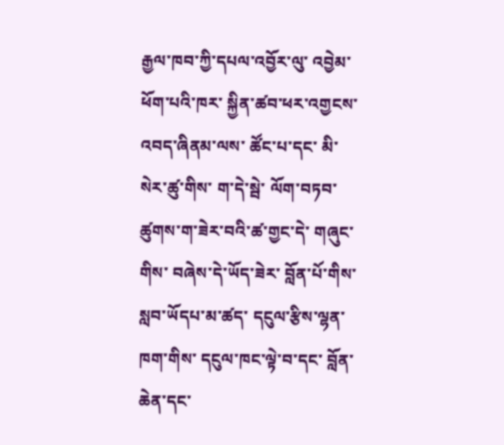རྒྱལ་ཁབ་ཀྱི་དཔལ་འབྱོར་ལུ་ འབྱེམ་ཕོག་པའི་ཁར་ སྐྱིན་ཚབ་ཕར་འགྱངས་འབད་ཞིནམ་ལས་ ཚོང་པ་དང་ མི་སེར་ཚུ་གིས་ ག་དེ་སྦེ་ ལོག་བཏབ་ཚུགས་ག་ཟེར་བའི་ཚ་གྱང་དེ་ གཞུང་གིས་ བཞེས་དེ་ཡོད་ཟེར་ བློན་པོ་གིས་ སླབ་ཡོདཔ་མ་ཚད་ དངུལ་རྩིས་ལྷན་ཁག་གིས་ དངུལ་ཁང་ལྟེ་བ་དང་ བློན་ཆེན་དང་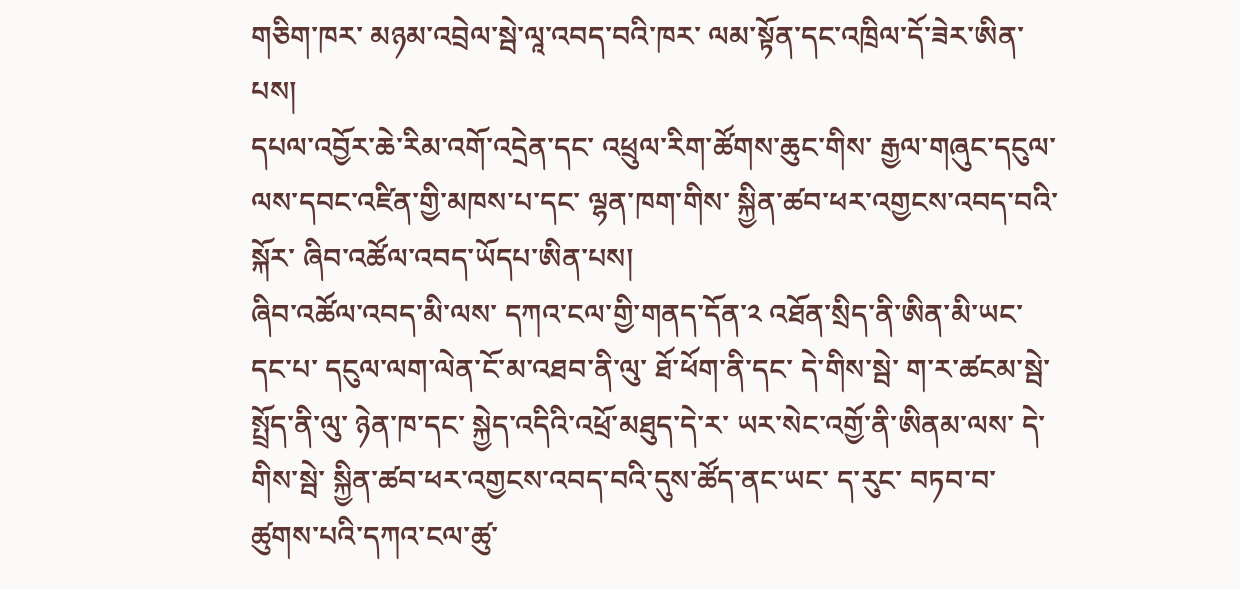གཅིག་ཁར་ མཉམ་འབྲེལ་སྦེ་ལཱ་འབད་བའི་ཁར་ ལམ་སྟོན་དང་འཁྲིལ་དོ་ཟེར་ཨིན་པས།
དཔལ་འབྱོར་ཆེ་རིམ་འགོ་འདྲེན་དང་ འཕྲུལ་རིག་ཚོགས་ཆུང་གིས་ རྒྱལ་གཞུང་དངུལ་ལས་དབང་འཛིན་གྱི་མཁས་པ་དང་ ལྷན་ཁག་གིས་ སྐྱིན་ཚབ་ཕར་འགྱངས་འབད་བའི་སྐོར་ ཞིབ་འཚོལ་འབད་ཡོདཔ་ཨིན་པས།
ཞིབ་འཚོལ་འབད་མི་ལས་ དཀའ་ངལ་གྱི་གནད་དོན་༢ འཐོན་སྲིད་ནི་ཨིན་མི་ཡང་ དང་པ་ དངུལ་ལག་ལེན་ངོ་མ་འཐབ་ནི་ལུ་ ཐོ་ཕོག་ནི་དང་ དེ་གིས་སྦེ་ ག་ར་ཚངམ་སྦེ་སྤྲོད་ནི་ལུ་ ཉེན་ཁ་དང་ སྐྱེད་འདིའི་འཕྲོ་མཐུད་དེ་ར་ ཡར་སེང་འགྱོ་ནི་ཨིནམ་ལས་ དེ་གིས་སྦེ་ སྐྱིན་ཚབ་ཕར་འགྱངས་འབད་བའི་དུས་ཚོད་ནང་ཡང་ ད་རུང་ བཏབ་བ་ཚུགས་པའི་དཀའ་ངལ་ཚུ་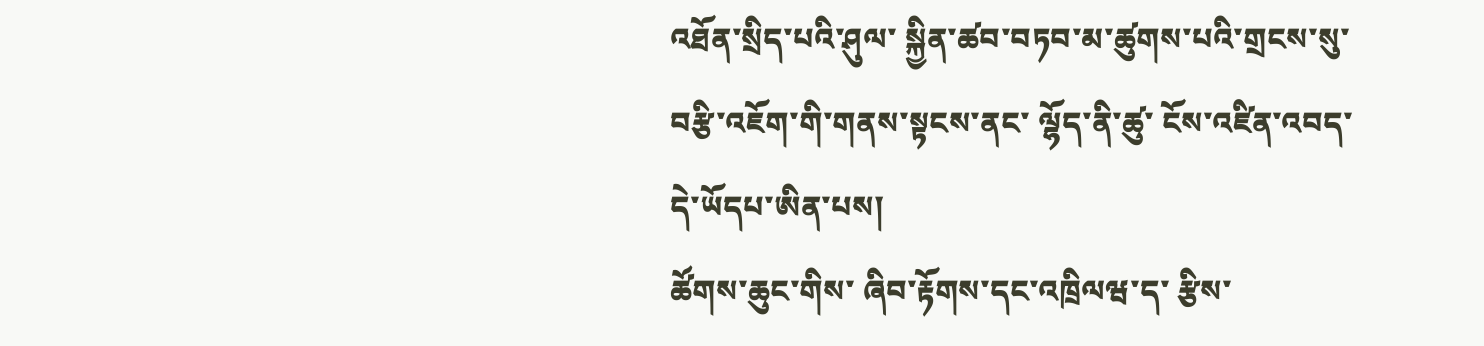འཐོན་སྲིད་པའི་ཤུལ་ སྐྱིན་ཚབ་བཏབ་མ་ཚུགས་པའི་གྲངས་སུ་ བརྩི་འཇོག་གི་གནས་སྟངས་ནང་ ལྷོད་ནི་ཚུ་ ངོས་འཛིན་འབད་དེ་ཡོདཔ་ཨིན་པས།
ཚོགས་ཆུང་གིས་ ཞིབ་རྟོགས་དང་འཁྲིལཝ་ད་ རྩིས་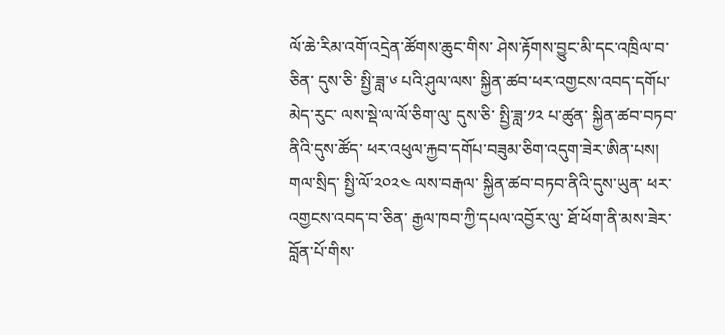ལོ་ཆེ་རིམ་འགོ་འདྲེན་ཚོགས་ཆུང་གིས་ ཤེས་རྟོགས་བྱུང་མི་དང་འཁྲིལ་བ་ཅིན་ དུས་ཅི་ སྤྱི་ཟླ་༦ པའི་ཤུལ་ལས་ སྐྱིན་ཚབ་ཕར་འགྱངས་འབད་དགོཔ་མེད་རུང་ ལས་སྡེ་ལ་ལོ་ཅིག་ལུ་ དུས་ཅི་ སྤྱི་ཟླ་༡༢ པ་ཚུན་ སྐྱིན་ཚབ་བཏབ་ནིའི་དུས་ཚོད་ ཕར་འཕུལ་རྐྱབ་དགོཔ་བཟུམ་ཅིག་འདུག་ཟེར་ཨིན་པས།
གལ་སྲིད་ སྤྱི་ལོ་༢༠༢༤ ལས་བརྒལ་ སྐྱིན་ཚབ་བཏབ་ནིའི་དུས་ཡུན་ ཕར་འགྱངས་འབད་བ་ཅིན་ རྒྱལ་ཁབ་ཀྱི་དཔལ་འབྱོར་ལུ་ ཐོ་ཕོག་ནི་མས་ཟེར་ བློན་པོ་གིས་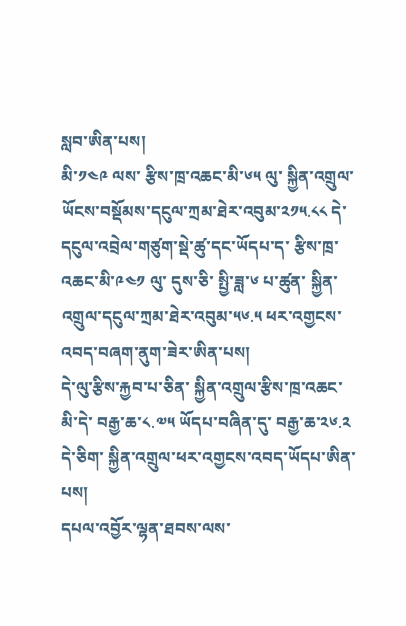སླབ་ཨིན་པས།
མི་༡༤༩ ལས་ རྩིས་ཁྲ་འཆང་མི་༦༥ ལུ་ སྐྱིན་འགྲུལ་ཡོངས་བསྡོམས་དངུལ་ཀྲམ་ཐེར་འབུམ་༢༡༥.༨༨ དེ་ དངུལ་འབྲེལ་གཙུག་སྡེ་ཚུ་དང་ཡོདཔ་ད་ རྩིས་ཁྲ་འཆང་མི་༩༤༡ ལུ་ དུས་ཅི་ སྤྱི་ཟླ་༦ པ་ཚུན་ སྐྱིན་འགྲུལ་དངུལ་ཀྲམ་ཐེར་འབུམ་༥༦.༥ ཕར་འགྱངས་འབད་བཞག་ནུག་ཟེར་ཨིན་པས།
དེ་ལུ་རྩིས་རྐྱབ་པ་ཅིན་ སྐྱིན་འགྲུལ་རྩིས་ཁྲ་འཆང་མི་དེ་ བརྒྱ་ཆ་༨.༧༥ ཡོདཔ་བཞིན་དུ་ བརྒྱ་ཆ་༢༦.༢ དེ་ཅིག་ སྐྱིན་འགྲུལ་ཕར་འགྱངས་འབད་ཡོདཔ་ཨིན་པས།
དཔལ་འབྱོར་ལྷན་ཐབས་ལས་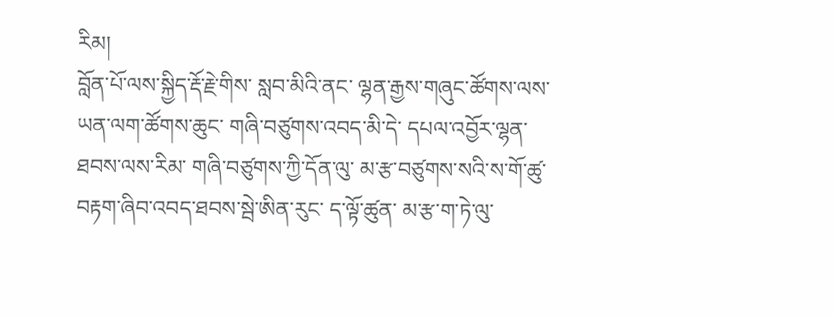རིམ།
བློན་པོ་ལས་སྐྱིད་རྡོ་རྗེ་གིས་ སླབ་མིའི་ནང་ ལྷན་རྒྱས་གཞུང་ཚོགས་ལས་ ཡན་ལག་ཚོགས་ཆུང་ གཞི་བཙུགས་འབད་མི་དེ་ དཔལ་འབྱོར་ལྷན་ཐབས་ལས་རིམ་ གཞི་བཙུགས་ཀྱི་དོན་ལུ་ མ་རྩ་བཙུགས་སའི་ས་གོ་ཚུ་ བརྟག་ཞིབ་འབད་ཐབས་སྦེ་ཨིན་རུང་ ད་ལྟོ་ཚུན་ མ་རྩ་ག་ཏེ་ལུ་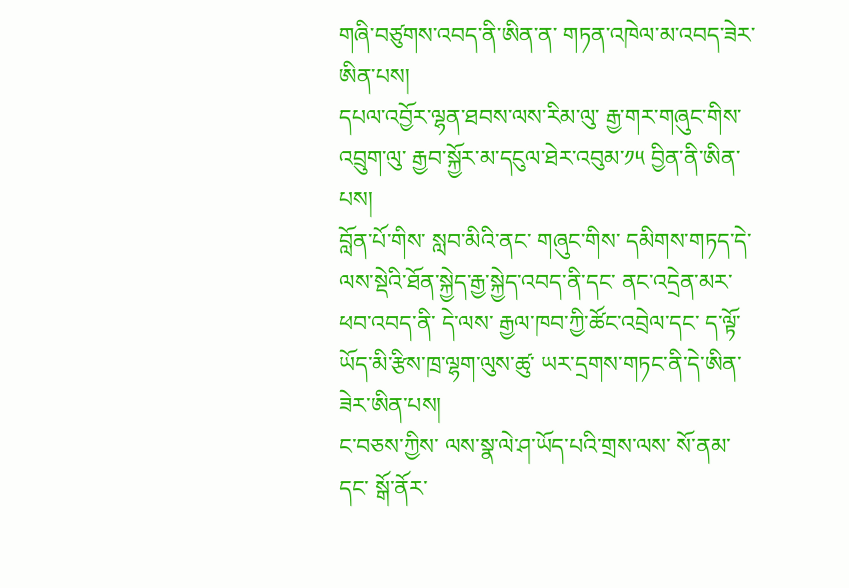གཞི་བཙུགས་འབད་ནི་ཨིན་ན་ གཏན་འཁེལ་མ་འབད་ཟེར་ཨིན་པས།
དཔལ་འབྱོར་ལྷན་ཐབས་ལས་རིམ་ལུ་ རྒྱ་གར་གཞུང་གིས་ འབྲུག་ལུ་ རྒྱབ་སྐྱོར་མ་དངུལ་ཐེར་འབུམ་༡༥ བྱིན་ནི་ཨིན་པས།
བློན་པོ་གིས་ སླབ་མིའི་ནང་ གཞུང་གིས་ དམིགས་གཏད་དེ་ ལས་སྡེའི་ཐོན་སྐྱེད་རྒྱ་སྐྱེད་འབད་ནི་དང་ ནང་འདྲེན་མར་ཕབ་འབད་ནི་ དེ་ལས་ རྒྱལ་ཁབ་ཀྱི་ཚོང་འབྲེལ་དང་ ད་ལྟོ་ཡོད་མི་རྩིས་ཁྲ་ལྷག་ལུས་ཚུ་ ཡར་དྲགས་གཏང་ནི་དེ་ཨིན་ཟེར་ཨིན་པས།
ང་བཅས་ཀྱིས་ ལས་སྣ་ལེ་ཤ་ཡོད་པའི་གྲས་ལས་ སོ་ནམ་དང་ སྒོ་ནོར་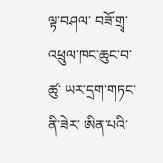ལྟ་བཤལ་ བཟོ་གྲྭ་འཕྲུལ་ཁང་ཆུང་བ་ཚུ་ ཡར་དྲག་གཏང་ནི་ཟེར་ ཨིན་པའི་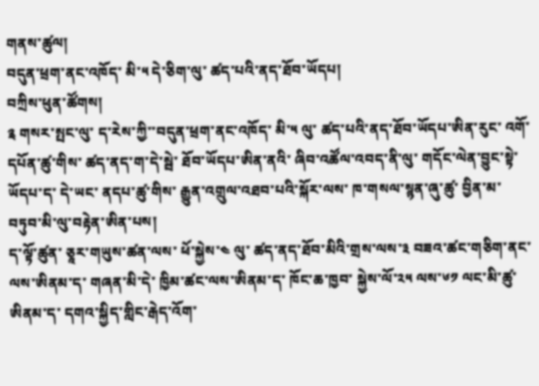གནས་ཚུལ།
བདུན་ཕྲག་ནང་འཁོད་ མི་༥ དེ་ཅིག་ལུ་ ཚད་པའི་ནད་ཐོབ་ཡོདཔ།
བཀྲིས་ཕུན་ཚོགས།
༉ གསར་སྤང་ལུ་ ད་རེས་ཀྱི་་བདུན་ཕྲག་ནང་འཁོད་ མི་༥ ལུ་ ཚད་པའི་ནད་ཐོབ་ཡོདཔ་ཨིན་རུང་ འགོ་དཔོན་ཚུ་གིས་ ཚད་ནད་ག་དེ་སྦེ་ ཐོབ་ཡོདཔ་ཨིན་ནའི་ ཞིབ་འཚོལ་འབད་ནི་ལུ་ གདོང་ལེན་བྱུང་སྟེ་ཡོདཔ་ད་ དེ་ཡང་ ནདཔ་ཚུ་གིས་ རྒྱུན་འགྲུལ་འཐབ་པའི་སྐོར་ལས་ ཁ་གསལ་སྙན་ཞུ་ཚུ་ བྱིན་མ་བཏུབ་མི་ལུ་བརྟེན་ཨིན་པས།
ད་ལྟོ་ཚུན་ ཅཱར་གཡུས་ཚན་ལས་ ཕོ་སྐྱེས་༤ ལུ་ ཚད་ནད་ཐོབ་མིའི་གྲས་ལས་༣ བཟའ་ཚང་གཅིག་ནང་ལས་ཨིནམ་ད་ གཞན་མི་དེ་ ཁྱིམ་ཚང་ལས་ཨིནམ་ད་ ཁོང་ཆ་ཁྱབ་ སྐྱེས་ལོ་༢༥ ལས་༦༡ ལང་མི་ཚུ་ཨིནམ་ད་ དགའ་སྐྱིད་གླིང་རྒེད་འོག་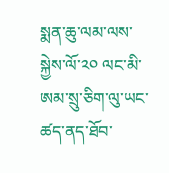སྨན་ཆུ་ལམ་ལས་ སྐྱེས་ལོ་༢༠ ལང་མི་ ཨམ་སྲུ་ཅིག་ལུ་ཡང་ ཚད་ནད་ཐོབ་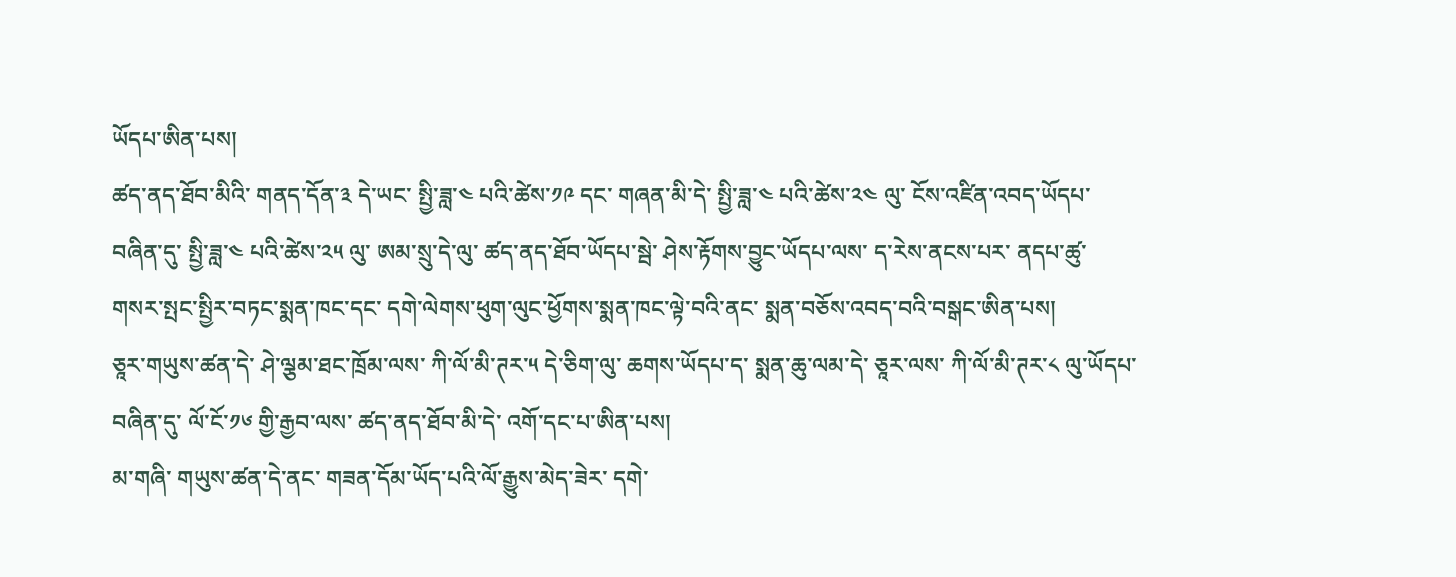ཡོདཔ་ཨིན་པས།
ཚད་ནད་ཐོབ་མིའི་ གནད་དོན་༣ དེ་ཡང་ སྤྱི་ཟླ་༤ པའི་ཚེས་༡༩ དང་ གཞན་མི་དེ་ སྤྱི་ཟླ་༤ པའི་ཚེས་༢༤ ལུ་ ངོས་འཛིན་འབད་ཡོདཔ་བཞིན་དུ་ སྤྱི་ཟླ་༤ པའི་ཚེས་༢༥ ལུ་ ཨམ་སྲུ་དེ་ལུ་ ཚད་ནད་ཐོབ་ཡོདཔ་སྦེ་ ཤེས་རྟོགས་བྱུང་ཡོདཔ་ལས་ ད་རེས་ནངས་པར་ ནདཔ་ཚུ་ གསར་སྤང་སྤྱིར་བཏང་སྨན་ཁང་དང་ དགེ་ལེགས་ཕུག་ལུང་ཕྱོགས་སྨན་ཁང་ལྟེ་བའི་ནང་ སྨན་བཅོས་འབད་བའི་བསྒང་ཨིན་པས།
ཅཱར་གཡུས་ཚན་དེ་ ཤེ་ལྕམ་ཐང་ཁྲོམ་ལས་ ཀི་ལོ་མི་ཊར་༥ དེ་ཅིག་ལུ་ ཆགས་ཡོདཔ་ད་ སྨན་ཆུ་ལམ་དེ་ ཅཱར་ལས་ ཀི་ལོ་མི་ཊར་༨ ལུ་ཡོདཔ་བཞིན་དུ་ ལོ་ངོ་༡༦ གྱི་རྒྱབ་ལས་ ཚད་ནད་ཐོབ་མི་དེ་ འགོ་དང་པ་ཨིན་པས།
མ་གཞི་ གཡུས་ཚན་དེ་ནང་ གཟན་དོམ་ཡོད་པའི་ལོ་རྒྱུས་མེད་ཟེར་ དགེ་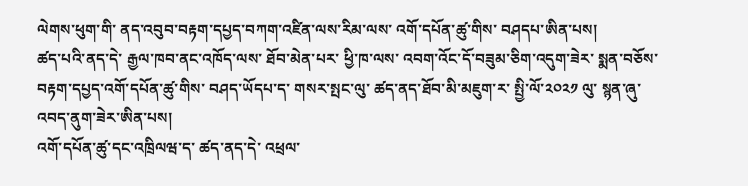ལེགས་ཕུག་གི་ ནད་འབུབ་བརྟག་དཔྱད་བཀག་འཛིན་ལས་རིམ་ལས་ འགོ་དཔོན་ཚུ་གིས་ བཤདཔ་ཨིན་པས།
ཚད་པའི་ནད་དེ་ རྒྱལ་ཁབ་ནང་འཁོད་ལས་ ཐོབ་མེན་པར་ ཕྱི་ཁ་ལས་ འབག་འོང་དོ་བཟུམ་ཅིག་འདུག་ཟེར་ སྨན་བཅོས་བརྟག་དཔྱད་འགོ་དཔོན་ཚུ་གིས་ བཤད་ཡོདཔ་ད་ གསར་སྤང་ལུ་ ཚད་ནད་ཐོབ་མི་མཇུག་ར་ སྤྱི་ལོ་༢༠༢༡ ལུ་ སྙན་ཞུ་འབད་ནུག་ཟེར་ཨིན་པས།
འགོ་དཔོན་ཚུ་དང་འཁྲིལཝ་ད་ ཚད་ནད་དེ་ འཕྲལ་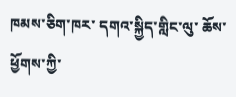ཁམས་ཅིག་ཁར་ དགའ་སྐྱིད་གླིང་ལུ་ ཆོས་ཕྱོགས་ཀྱི་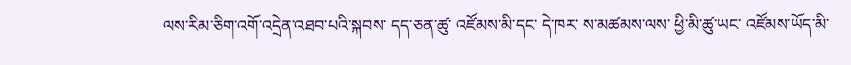ལས་རིམ་ཅིག་འགོ་འདྲེན་འཐབ་པའི་སྐབས་ དད་ཅན་ཚུ་ འཛོམས་མི་དང་ དེ་ཁར་ ས་མཚམས་ལས་ ཕྱི་མི་ཚུ་ཡང་ འཛོམས་ཡོད་མི་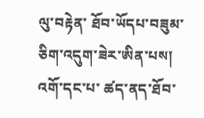ལུ་བརྟེན་ ཐོབ་ཡོདཔ་བཟུམ་ཅིག་འདུག་ཟེར་ཨིན་པས།
འགོ་དང་པ་ ཚད་ནད་ཐོབ་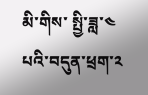མི་གིས་ སྤྱི་ཟླ་༤ པའི་བདུན་ཕྲག་༢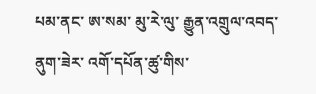པམ་ནང་ ཨ་སམ་ མུ་རེ་ལུ་ རྒྱུན་འགྲུལ་འབད་ནུག་ཟེར་ འགོ་དཔོན་ཚུ་གིས་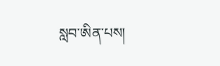སླབ་ཨིན་པས།